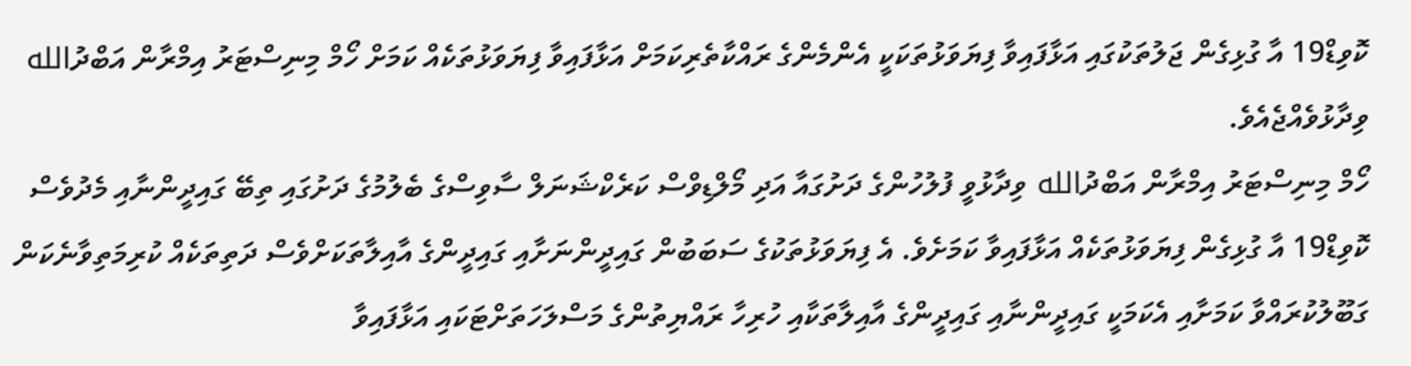ކޮވިޑް19 އާ ގުޅިގެން ޖަލުތަކުގައި އަޅާފައިވާ ފިޔަވަޅުތަކަކީ އެންމެންގެ ރައްކާތެރިކަމަށް އަޅާފައިވާ ފިޔަވަޅުތަކެއް ކަމަށް ހޯމް މިނިސްޓަރު އިމްރާން އަބްދުالله ވިދާޅުވެއްޖެއެވެ.
ހޯމް މިނިސްޓަރު އިމްރާން އަބްދުالله ވިދާޅުވީ ފުލުހުންގެ ދަށުގައާ އަދި މޯލްޑިވްސް ކަރެކްޝަނަލް ސާވިސްގެ ބެލުމުގެ ދަށުގައި ތިބޭ ގައިދީންނާއި މެދުވެސް ކޮވިޑް19 އާ ގުޅިގެން ފިޔަވަޅުތަކެއް އަޅާފައިވާ ކަމަށެވެ. އެ ފިޔަވަޅުތަކުގެ ސަބަބުން ގައިދީންނަށާއި ގައިދީންގެ އާއިލާތަކަށްވެސް ދަތިތަކެއް ކުރިމަތިވާނެކަން ގަބޫލުކުރައްވާ ކަމަށާއި އެކަމަކީ ގައިދީންނާއި ގައިދީންގެ އާއިލާތަކާއި ހުރިހާ ރައްޔިތުންގެ މަސްލަހަތަށްޓަކައި އަޅާފައިވާ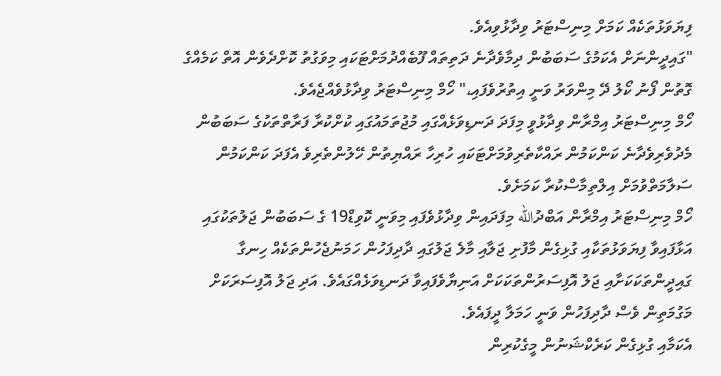ފިޔަވަޅުތަކެއް ކަމަށް މިނިސްޓަރު ވިދާޅުވިއެވެ.
"ގައިދީންނަށް އެކަމުގެ ސަބަބުން ދިމާވެދާނެ ދަތިތައް ފޫބެއްދުމަށްޓަކައި މިވަގުތު ކޮށްދެވެން އޮތް ކަމެއްގެ ގޮތުން ފޯނު ކޯލު ދޭ މިންވަރު ވަނީ އިތުރުވެފައި،" ހޯމް މިނިސްޓަރު ވިދާޅުވެއްޖެއެވެ.
ހޯމް މިނިސްޓަރު އިމްރާން ވިދާޅުވީ މިފަދަ ދަނޑިވަޅެއްގައި މުޖުތަމައުގައި ކުށްކުރާ ފަރާތްތަކުގެ ސަބަބުން މެދުވެރިވެދާނެ ކަންކަމުން ރައްކާތެރިވުމަށްޓަކައި ހުރިހާ ރައްޔިތުން ހޭލުންތެރިވެ އެފަދަ ކަންކަމުން ސަލާމަތްވުމަށް އިލްތިމާސްކުރާ ކަމަށެވެ.
ހޯމް މިނިސްޓަރު އިމްރާން އަބްދުالله މިފަދައިން ވިދާޅުވެފައި މިވަނީ ކޮވިޑް19 ގެ ސަބަބުން ޖަލުތަކުގައި އަޅާފައިވާ ފިޔަވަޅުތަކާއި ގުޅިގެން މާފުށި ޖަލާއި މާލެ ޖަލުގައި ދާދިފަހުން ހަމަނުޖެހުންތަކެއް ހިނގާ ގައިދީންތަކަކަށާއި ޖަލު އޮފިސަރުންތަކަކަށް އަނިޔާވެފައިވާ ދަނޑިވަޅެއްގައެވެ. އަދި ޖަލު އޮފިސަރަކަށް މަގުމަތިން ވެސް ދާދިފަހުން ވަނީ ހަމަލާ ދީފައެވެ.
އެކަމާއި ގުޅިގެން ކަރެކްޝަނުން މީގެކުރިން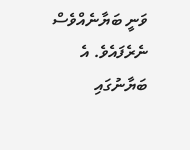ވަނީ ބަޔާނެއްވެސް ނެރެފައެވެ. އެ ބަޔާނުގައި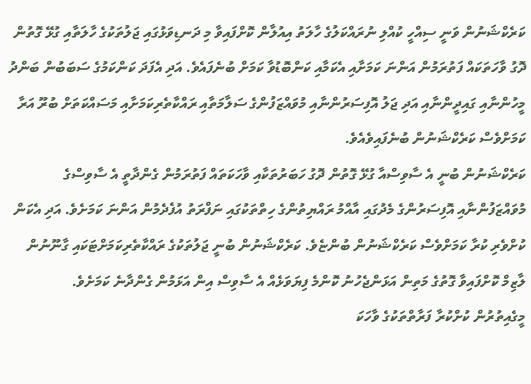ކަރެކްޝަނުން ވަނީ ސިއްހީ ކުއްލި ނުރައްކަލުގެ ހާލަތު އިއުލާން ކޮށްފައިވާ މި ދަނޑިވަޅުގައި ޖަލުތަކުގެ ހާލަތާއި ގުޅޭ ގޮތުން ދޮގު ވާހަތަކައް ފަތުރަމުން އަންނަ ކަމަށާއި އެކަމާއި ކަންބޮޑުވާ ކަމަށް ބުނެފައެވެ. އަދި އެފަދަ ކަންކަމުގެ ސަބަބުން ބަންދު މީހުންނާއި ގައިދީންނާއި އަދި ޖަލު އޮފިސަރުންނާއި މުވައްޒަފުންގެ ސަލާމަތާއި ރައްކާތެރިކަމަށާއި މަސައްކަތަށް ބުރޫ އަރާ ކަމަށްވެސް ކަރެކްޝަނުން ބުނެފައިވެއެވެ.
ކަރެކްޝަނުން ބުނީ އެ ސާވިސްއާ ގުޅޭ ގޮތުން ދޮގު ހަބަރުތަކާއި ވާހަކަތައް ފަތުރަމުން ގެންދާތީ އެ ސާވިސްގެ މުވައްޒަފުންނާއި އޮފިސަރުންގެ މެދުގައި އާއްމު ރައްޔިތުންގެ ހިތްތަކުގައި ނަފްރަތު އުފެދެމުން އަންނަ ކަމަށެވެ. އަދި އެކަން ކުށްވެރި ކުރާ ކަމަށްވެސް ކަރެކްޝަނުން ބުންޏެވެ. ކަރެކްޝަނުން ބުނީ ޖަލުތަކުގެ ރައްކާތެރިކަމަށްޓަކައި ގާނޫނުން ލާޒިމް ކޮށްފައިވާ ގޮތުގެ މަތިން އަޅަންޖެހުނު ކޮންމެ ފިޔަވަޅެއް އެ ސާވިސް އިން އަޅަމުން ގެންދާނެ ކަމަށެވެ.
މީގެއިތުރުން ކުށްކުރާ ފަރާތްތަކުގެ ވާހަކަ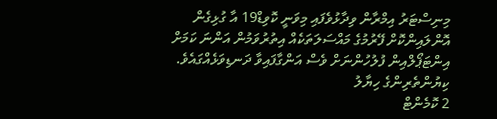މިނިސްޓަރު އިމްރާން ވިދާޅުވެފައި މިވަނީ ކޮވިޑް19 އާ ގުޅިގެން އޮންލައިންކޮށް ފޭރުމުގެ މައްސަލަތަކެއް އިތުރުވަމުން އަންނަ ކަމަށް އިންޓަޕޯލްއިން ފުލުހުންނަށް ވެސް އަންގާފައިވާ ދަނޑިވަޅެއްގައެވެ.
ކިޔުންތެރިންގެ ހިޔާލު
2 ކޮމެންޓް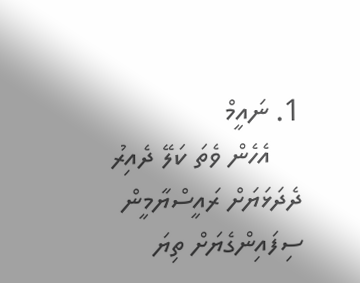1. ނައީމް
    އެހެން ވެތަ ކަލޭ ދެއިރު ދެދަޅަޔަށް ރައީސްޔާމީން ސިފައިންގެޔަށް ތިޔަ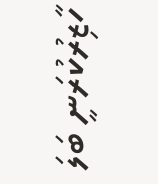ހާޒިރުކުރަނީ ބަލަ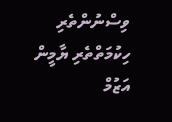ވިސްނުންތެރި ހިކުމަތްތެރި ޔާމީން އަޒުމް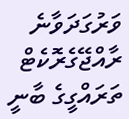ވަރުގަދަވާނެ ރާއްޖޭގެރޮކެޓް ތަރައްގީގެ ބާނީ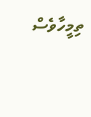ތިމީހާވެސް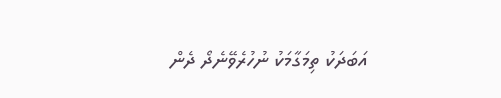އަބަދަކު ތިމަގާމަކު ނުހުރެވޭނެދޯ ދެން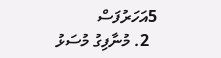5އަހަރުފަސް
  2. މުނާފިގު މުސަޅު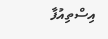އިސްތިއުފާ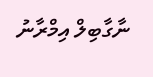ނާގާބިލް އިމްރާނު